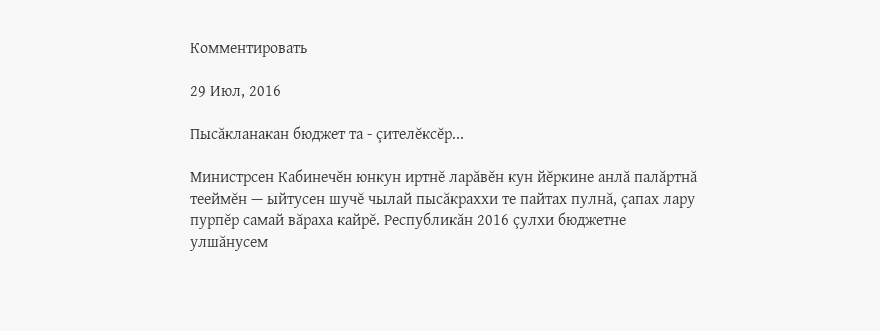Комментировать

29 Июл, 2016

Пысăкланакан бюджет та - çителĕксĕр...

Министрсен Кабинечĕн юнкун иртнĕ ларăвĕн кун йĕркине анлă палăртнă тееймĕн — ыйтусен шучĕ чылай пысăкраххи те пайтах пулнă, çапах лару пурпĕр самай вăраха кайрĕ. Республикăн 2016 çулхи бюджетне улшăнусем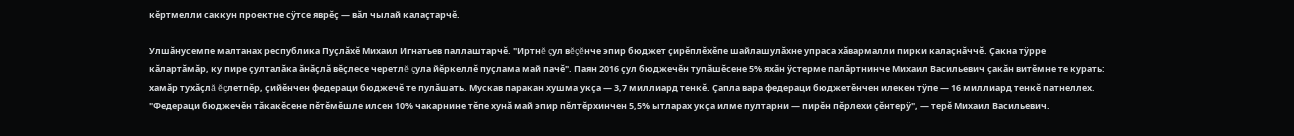кĕртмелли саккун проектне сÿтсе яврĕç — вăл чылай калаçтарчĕ.

Улшăнусемпе малтанах республика Пуçлăхĕ Михаил Игнатьев паллаштарчĕ. "Иртнĕ çул вĕçĕнче эпир бюджет çирĕплĕхĕпе шайлашулăхне упраса хăвармалли пирки калаçнăччĕ. Çакна тÿрре кăлартăмăр, ку пире çулталăка ăнăçлă вĕçлесе черетлĕ çула йĕркеллĕ пуçлама май пачĕ". Паян 2016 çул бюджечĕн тупăшĕсене 5% яхăн ÿстерме палăртнинче Михаил Васильевич çакăн витĕмне те курать: хамăр тухăçлă ĕçлетпĕр, çийĕнчен федераци бюджечĕ те пулăшать. Мускав паракан хушма укçа — 3,7 миллиард тенкĕ. Çапла вара федераци бюджетĕнчен илекен тÿпе — 16 миллиард тенкĕ патнеллех. "Федераци бюджечĕн тăкакĕсене пĕтĕмĕшле илсен 10% чакарнине тĕпе хунă май эпир пĕлтĕрхинчен 5,5% ытларах укçа илме пултарни — пирĕн пĕрлехи çĕнтерÿ", — терĕ Михаил Васильевич.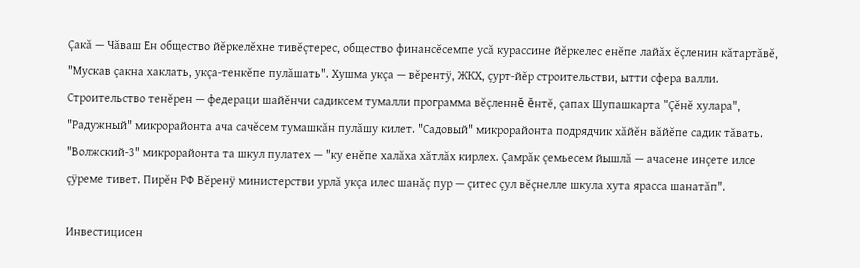Çакă — Чăваш Ен общество йĕркелĕхне тивĕçтерес, общество финансĕсемпе усă курассине йĕркелес енĕпе лайăх ĕçленин кăтартăвĕ, "Мускав çакна хаклать, укçа-тенкĕпе пулăшать". Хушма укçа — вĕрентÿ, ЖКХ, çурт-йĕр строительстви, ытти сфера валли. Строительство тенĕрен — федераци шайĕнчи садиксем тумалли программа вĕçленнĕ ĕнтĕ, çапах Шупашкарта "Çĕнĕ хулара", "Радужный" микрорайонта ача сачĕсем тумашкăн пулăшу килет. "Садовый" микрорайонта подрядчик хăйĕн вăйĕпе садик тăвать. "Волжский-3" микрорайонта та шкул пулатех — "ку енĕпе халăха хăтлăх кирлех. Çамрăк çемьесем йышлă — ачасене инçете илсе çÿреме тивет. Пирĕн РФ Вĕренÿ министерстви урлă укçа илес шанăç пур — çитес çул вĕçнелле шкула хута ярасса шанатăп".

Инвестицисен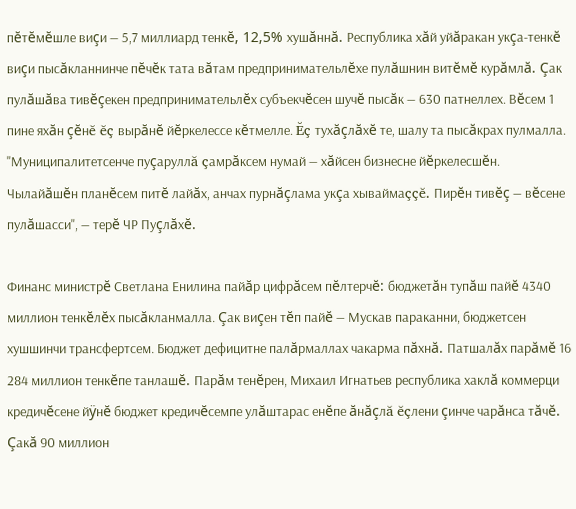пĕтĕмĕшле виçи — 5,7 миллиард тенкĕ, 12,5% хушăннă. Республика хăй уйăракан укçа-тенкĕ виçи пысăкланнинче пĕчĕк тата вăтам предпринимательлĕхе пулăшнин витĕмĕ курăмлă. Çак пулăшăва тивĕçекен предпринимательлĕх субъекчĕсен шучĕ пысăк — 630 патнеллех. Вĕсем 1 пине яхăн çĕнĕ ĕç вырăнĕ йĕркелессе кĕтмелле. Ĕç тухăçлăхĕ те, шалу та пысăкрах пулмалла. "Муниципалитетсенче пуçаруллă çамрăксем нумай — хăйсен бизнесне йĕркелесшĕн. Чылайăшĕн планĕсем питĕ лайăх, анчах пурнăçлама укçа хываймаççĕ. Пирĕн тивĕç — вĕсене пулăшасси", — терĕ ЧР Пуçлăхĕ.

Финанс министрĕ Светлана Енилина пайăр цифрăсем пĕлтерчĕ: бюджетăн тупăш пайĕ 4340 миллион тенкĕлĕх пысăкланмалла. Çак виçен тĕп пайĕ — Мускав параканни, бюджетсен хушшинчи трансфертсем. Бюджет дефицитне палăрмаллах чакарма пăхнă. Патшалăх парăмĕ 16 284 миллион тенкĕпе танлашĕ. Парăм тенĕрен, Михаил Игнатьев республика хаклă коммерци кредичĕсене йÿнĕ бюджет кредичĕсемпе улăштарас енĕпе ăнăçлă ĕçлени çинче чарăнса тăчĕ. Çакă 90 миллион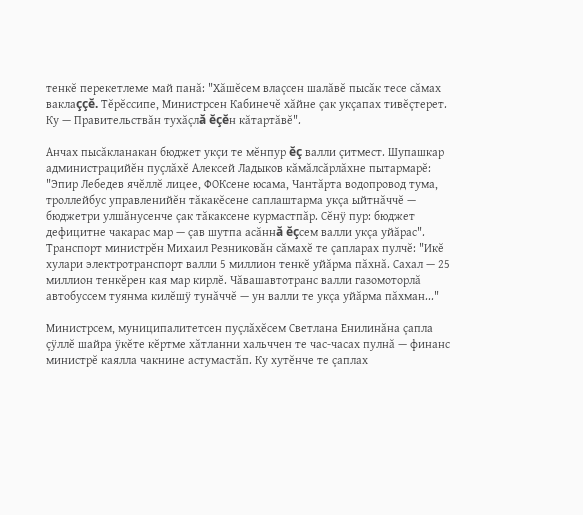тенкĕ перекетлеме май панă: "Хăшĕсем влаçсен шалăвĕ пысăк тесе сăмах ваклаççĕ. Тĕрĕссипе, Министрсен Кабинечĕ хăйне çак укçапах тивĕçтерет. Ку — Правительствăн тухăçлă ĕçĕн кăтартăвĕ".

Анчах пысăкланакан бюджет укçи те мĕнпур ĕç валли çитмест. Шупашкар администрацийĕн пуçлăхĕ Алексей Ладыков кăмăлсăрлăхне пытармарĕ: "Эпир Лебедев ячĕллĕ лицее, ФОКсене юсама, Чантăрта водопровод тума, троллейбус управленийĕн тăкакĕсене саплаштарма укçа ыйтнăччĕ — бюджетри улшăнусенче çак тăкаксене курмастпăр. Сĕнÿ пур: бюджет дефицитне чакарас мар — çав шутпа асăннă ĕçсем валли укçа уйăрас". Транспорт министрĕн Михаил Резниковăн сăмахĕ те çапларах пулчĕ: "Икĕ хулари электротранспорт валли 5 миллион тенкĕ уйăрма пăхнă. Сахал — 25 миллион тенкĕрен кая мар кирлĕ. Чăвашавтотранс валли газомоторлă автобуссем туянма килĕшÿ тунăччĕ — ун валли те укçа уйăрма пăхман..."

Министрсем, муниципалитетсен пуçлăхĕсем Светлана Енилинăна çапла çÿллĕ шайра ÿкĕте кĕртме хăтланни хальччен те час-часах пулнă — финанс министрĕ каялла чакнине астумастăп. Ку хутĕнче те çаплах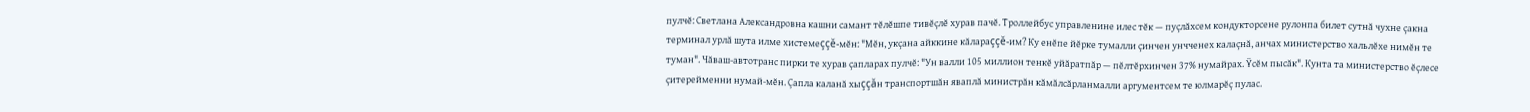пулчĕ: Светлана Александровна кашни самант тĕлĕшпе тивĕçлĕ хурав пачĕ. Троллейбус управленине илес тĕк — пуçлăхсем кондукторсене рулонпа билет сутнă чухне çакна терминал урлă шута илме хистемеççĕ-мĕн: "Мĕн, укçана айккине кăлараççĕ-им? Ку енĕпе йĕрке тумалли çинчен унчченех калаçнă, анчах министерство хальлĕхе нимĕн те туман". Чăваш-автотранс пирки те хурав çапларах пулчĕ: "Ун валли 105 миллион тенкĕ уйăратпăр — пĕлтĕрхинчен 37% нумайрах. Ÿсĕм пысăк". Кунта та министерство ĕçлесе çитерейменни нумай-мĕн. Çапла каланă хыççăн транспортшăн яваплă министрăн кăмăлсăрланмалли аргументсем те юлмарĕç пулас.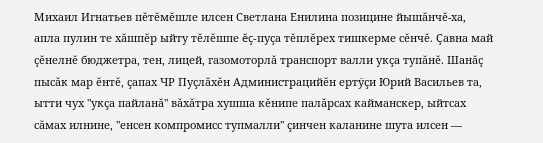Михаил Игнатьев пĕтĕмĕшле илсен Светлана Енилина позицине йышăнчĕ-ха, апла пулин те хăшпĕр ыйту тĕлĕшпе ĕç-пуçа тĕплĕрех тишкерме сĕнчĕ. Çавна май çĕнелнĕ бюджетра, тен, лицей, газомоторлă транспорт валли укçа тупăнĕ. Шанăç пысăк мар ĕнтĕ, çапах ЧР Пуçлăхĕн Администрацийĕн ертÿçи Юрий Васильев та, ытти чух "укçа пайланă" вăхăтра хушша кĕнипе палăрсах кайманскер, ыйтсах сăмах илнине, "енсен компромисс тупмалли" çинчен каланине шута илсен —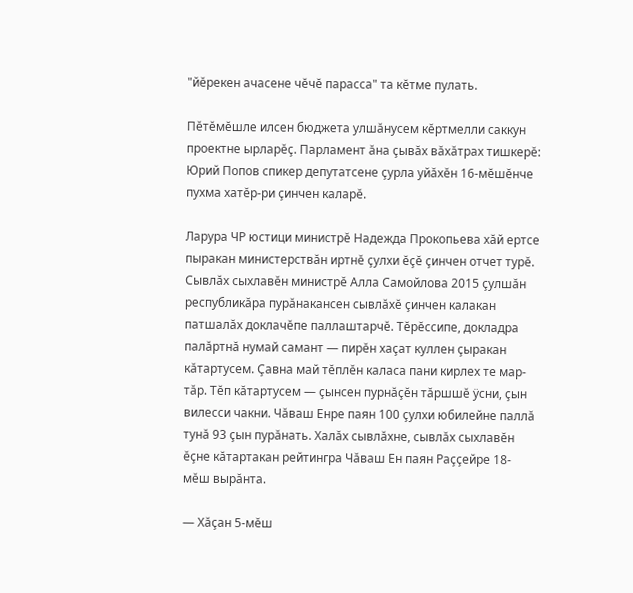"йĕрекен ачасене чĕчĕ парасса" та кĕтме пулать.

Пĕтĕмĕшле илсен бюджета улшăнусем кĕртмелли саккун проектне ырларĕç. Парламент ăна çывăх вăхăтрах тишкерĕ: Юрий Попов спикер депутатсене çурла уйăхĕн 16-мĕшĕнче пухма хатĕр-ри çинчен каларĕ.

Ларура ЧР юстици министрĕ Надежда Прокопьева хăй ертсе пыракан министерствăн иртнĕ çулхи ĕçĕ çинчен отчет турĕ. Сывлăх сыхлавĕн министрĕ Алла Самойлова 2015 çулшăн республикăра пурăнакансен сывлăхĕ çинчен калакан патшалăх доклачĕпе паллаштарчĕ. Тĕрĕссипе, докладра палăртнă нумай самант — пирĕн хаçат куллен çыракан кăтартусем. Çавна май тĕплĕн каласа пани кирлех те мар-тăр. Тĕп кăтартусем — çынсен пурнăçĕн тăршшĕ ÿсни, çын вилесси чакни. Чăваш Енре паян 100 çулхи юбилейне паллă тунă 93 çын пурăнать. Халăх сывлăхне, сывлăх сыхлавĕн ĕçне кăтартакан рейтингра Чăваш Ен паян Раççейре 18-мĕш вырăнта.

— Хăçан 5-мĕш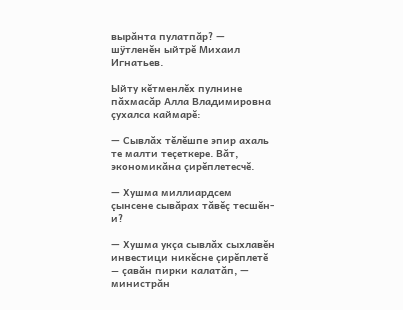вырăнта пулатпăр? — шÿтленĕн ыйтрĕ Михаил Игнатьев.

Ыйту кĕтменлĕх пулнине пăхмасăр Алла Владимировна çухалса каймарĕ:

— Сывлăх тĕлĕшпе эпир ахаль те малти теçеткере. Вăт, экономикăна çирĕплетесчĕ.

— Хушма миллиардсем çынсене сывăрах тăвĕç тесшĕн-и?

— Хушма укçа сывлăх сыхлавĕн инвестици никĕсне çирĕплетĕ — çавăн пирки калатăп, — министрăн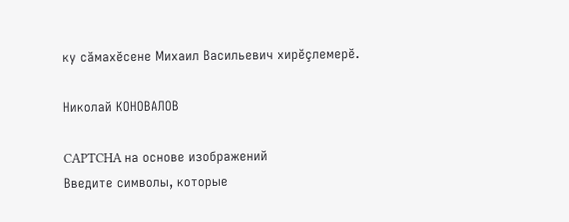ку сăмахĕсене Михаил Васильевич хирĕçлемерĕ.

Николай КОНОВАЛОВ

CAPTCHA на основе изображений
Введите символы, которые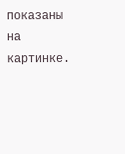показаны на картинке.